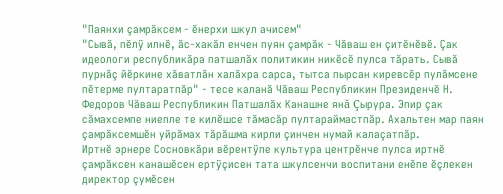"Паянхи çамрăксем - ĕнерхи шкул ачисем"
"Сывă, пĕлÿ илнĕ, ăс-хакăл енчен пуян çамрăк - Чăваш ен çитĕнĕвĕ. Çак идеологи республикăра патшалăх политикин никĕсĕ пулса тăрать. Сывă пурнăç йĕркине хăватлăн халăхра сарса, тытса пырсан киревсĕр пулăмсене пĕтерме пултаратпăр" - тесе каланă Чăваш Республикин Президенчĕ Н. Федоров Чăваш Республикин Патшалăх Канашне янă Çырура. Эпир çак сăмахсемпе ниепле те килĕшсе тăмасăр пултараймастпăр. Ахальтен мар паян çамрăксемшĕн уйрăмах тăрăшма кирли çинчен нумай калаçатпăр.
Иртнĕ эрнере Сосновкăри вĕрентÿпе культура центрĕнче пулса иртнĕ çамрăксен канашĕсен ертÿçисен тата шкулсенчи воспитани енĕпе ĕçлекен директор çумĕсен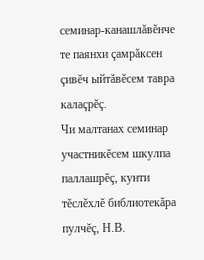семинар-канашлăвĕнче те паянхи çамрăксен çивĕч ыйтăвĕсем тавра калаçрĕç.
Чи малтанах семинар участникĕсем шкулпа паллашрĕç, кунти тĕслĕхлĕ библиотекăра пулчĕç, Н.В.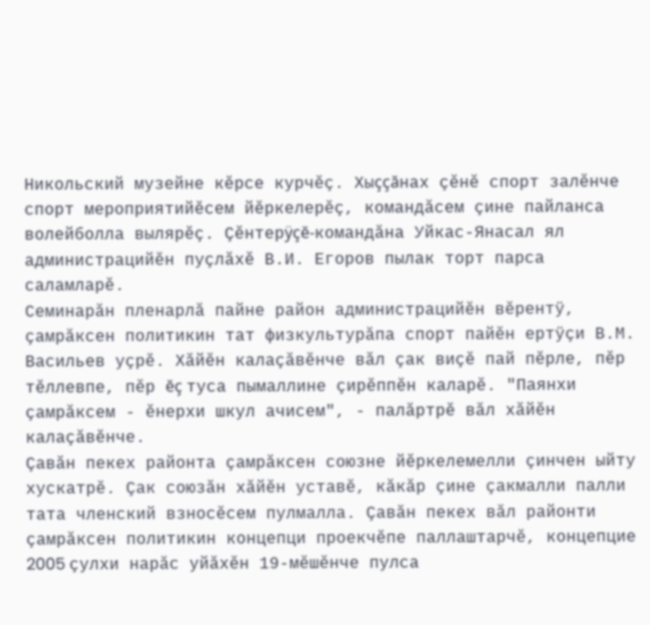Никольский музейне кĕрсе курчĕç. Хыççăнах çĕнĕ спорт залĕнче спорт мероприятийĕсем йĕркелерĕç, командăсем çине пайланса волейболла вылярĕç. Çĕнтерÿçĕ-командăна Уйкас-Янасал ял администрацийĕн пуçлăхĕ В.И. Егоров пылак торт парса саламларĕ.
Семинарăн пленарлă пайне район администрацийĕн вĕрентÿ, çамрăксен политикин тат физкультурăпа спорт пайĕн ертÿçи В.М. Васильев уçрĕ. Хăйĕн калаçăвĕнче вăл çак виçĕ пай пĕрле, пĕр тĕллевпе, пĕр ĕç туса пымаллине çирĕппĕн каларĕ. "Паянхи çамрăксем - ĕнерхи шкул ачисем", - палăртрĕ вăл хăйĕн калаçăвĕнче.
Çавăн пекех районта çамрăксен союзне йĕркелемелли çинчен ыйту хускатрĕ. Çак союзăн хăйĕн уставĕ, кăкăр çине çакмалли палли тата членский взносĕсем пулмалла. Çавăн пекех вăл районти çамрăксен политикин концепци проекчĕпе паллаштарчĕ, концепцие 2005 çулхи нарăс уйăхĕн 19-мĕшĕнче пулса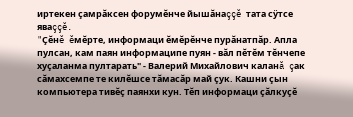иртекен çамрăксен форумĕнче йышăнаççĕ тата сÿтсе яваççĕ.
"Çĕнĕ ĕмĕрте, информаци ĕмĕрĕнче пурăнатпăр. Апла пулсан, кам паян информаципе пуян - вăл пĕтĕм тĕнчепе хуçаланма пултарать" - Валерий Михайлович каланă çак сăмахсемпе те килĕшсе тăмасăр май çук. Кашни çын компьютера тивĕç паянхи кун. Тĕп информаци çăлкуçĕ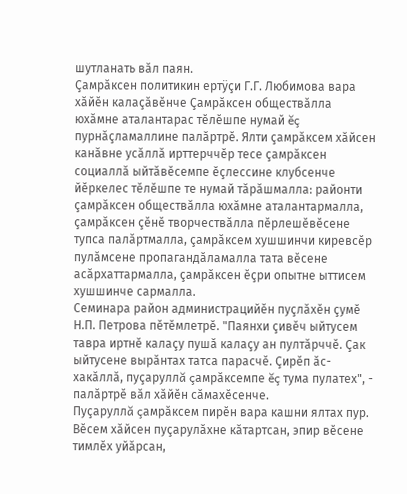шутланать вăл паян.
Çамрăксен политикин ертÿçи Г.Г. Любимова вара хăйĕн калаçăвĕнче Çамрăксен обществăлла юхăмне аталантарас тĕлĕшпе нумай ĕç пурнăçламаллине палăртрĕ. Ялти çамрăксем хăйсен канăвне усăллă ирттерччĕр тесе çамрăксен социаллă ыйтăвĕсемпе ĕçлессине клубсенче йĕркелес тĕлĕшпе те нумай тăрăшмалла: районти çамрăксен обществăлла юхăмне аталантармалла, çамрăксен çĕнĕ творчествăлла пĕрлешĕвĕсене тупса палăртмалла, çамрăксем хушшинчи киревсĕр пулăмсене пропагандăламалла тата вĕсене асăрхаттармалла, çамрăксен ĕçри опытне ыттисем хушшинче сармалла.
Семинара район администрацийĕн пуçлăхĕн çумĕ Н.П. Петрова пĕтĕмлетрĕ. "Паянхи çивĕч ыйтусем тавра иртнĕ калаçу пушă калаçу ан пултăрччĕ. Çак ыйтусене вырăнтах татса парасчĕ. Çирĕп ăс-хакăллă, пуçаруллă çамрăксемпе ĕç тума пулатех", - палăртрĕ вăл хăйĕн сăмахĕсенче.
Пуçаруллă çамрăксем пирĕн вара кашни ялтах пур. Вĕсем хăйсен пуçарулăхне кăтартсан, эпир вĕсене тимлĕх уйăрсан,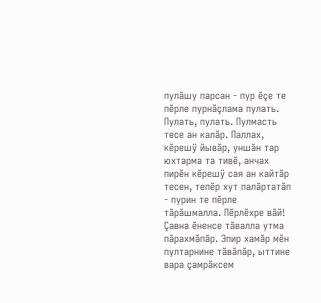пулăшу парсан - пур ĕçе те пĕрле пурнăçлама пулать. Пулать, пулать. Пулмасть тесе ан калăр. Паллах, кĕрешÿ йывăр, уншăн тар юхтарма та тивĕ, анчах пирĕн кĕрешÿ сая ан кайтăр тесен, тепĕр хут палăртатăп - пурин те пĕрле тăрăшмалла. Пĕрлĕхре вăй! Çавна ĕненсе тăвалла утма пăрахмăпăр. Эпир хамăр мĕн пултарнине тăвăпăр, ыттине вара çамрăксем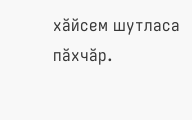хăйсем шутласа пăхчăр.